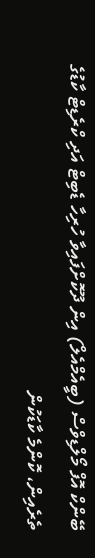ބޭންކް އޮފް މޯލްޑިވްސް (ބީއެމްއެލް) އިން ދޫކޮށްފައިވާ ހުރިހާ ޑެބިޓް އަދި ކްރެޑިޓް ކާޑުގެ ތެރެއިން، ކޮންމެ ކާޑަކުން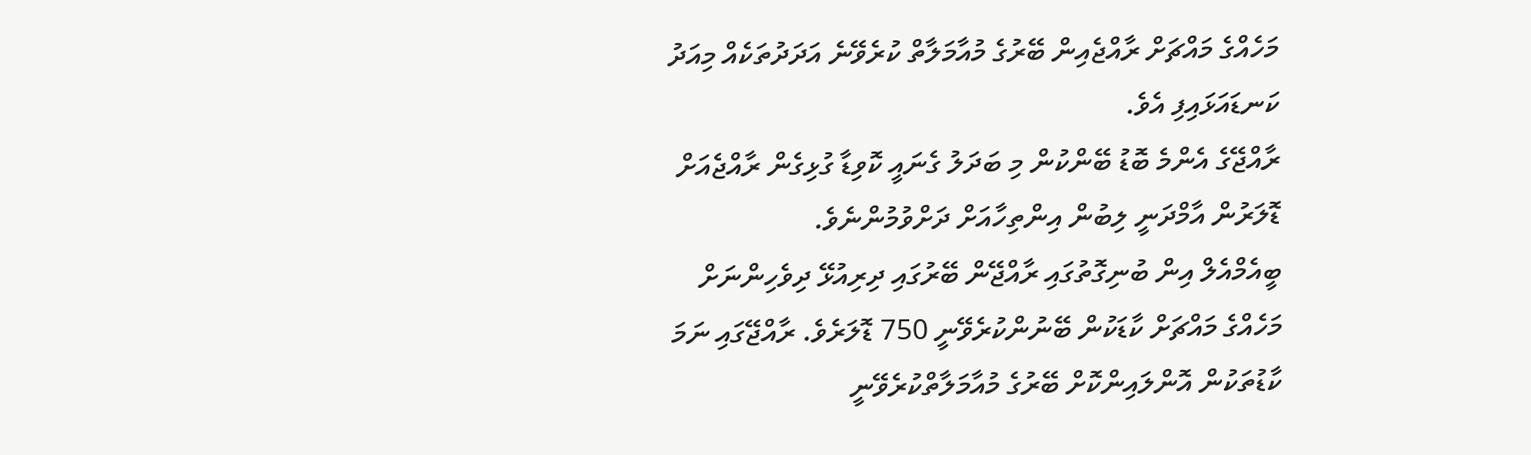މަހެއްގެ މައްޗަށް ރާއްޖެއިން ބޭރުގެ މުއާމަލާތް ކުރެވޭނެ އަދަދުތަކެއް މިއަދު ކަނޑައަޅައިފި އެވެ.
ރާއްޖޭގެ އެންމެ ބޮޑު ބޭންކުން މި ބަދަލު ގެނައީ ކޮވިޑާ ގުޅިގެން ރާއްޖެއަށް ޑޮލަރުން އާމްދަނީ ލިބުން އިންތިހާއަށް ދަށްވުމުންނެވެ.
ބީއެމްއެލް އިން ބުނިގޮތުގައި ރާއްޖޭން ބޭރުގައި ދިރިއުޅޭ ދިވެހިންނަށް މަހެއްގެ މައްޗަށް ކާޑަކުން ބޭނުންކުރެވޭނީ 750 ޑޮލަރެވެ. ރާއްޖޭގައި ނަމަ ކާޑުތަކުން އޮންލައިންކޮށް ބޭރުގެ މުއާމަލާތްކުރެވޭނީ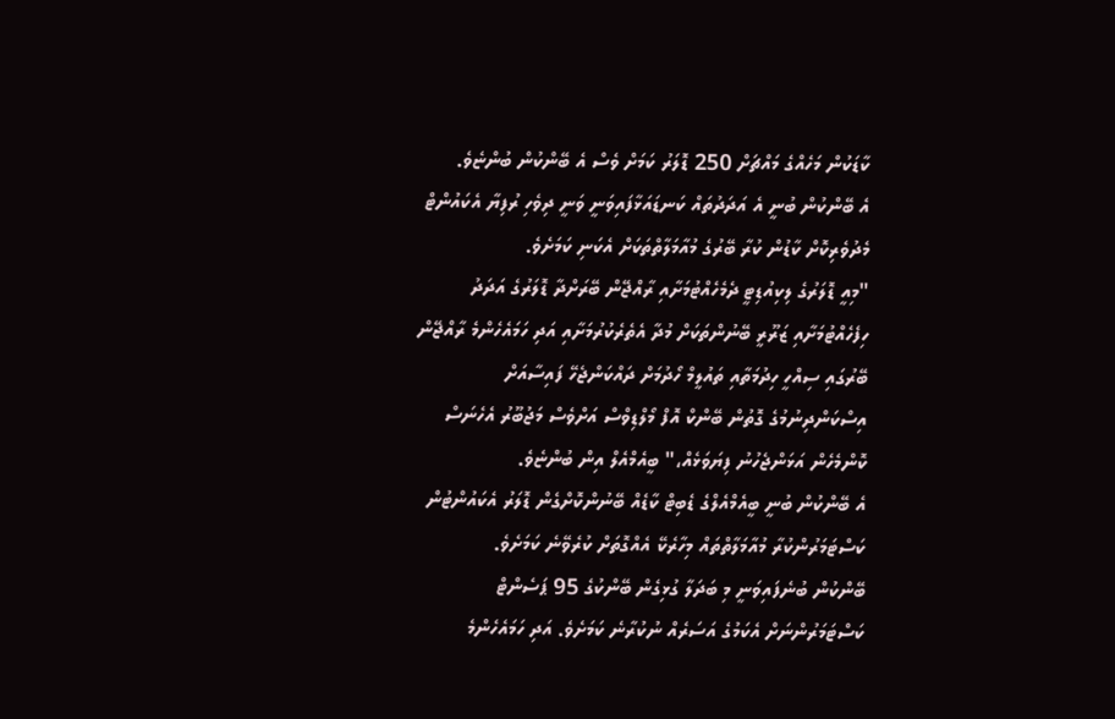ކާޑަކުން މަހެއްގެ މައްޗަށް 250 ޑޮލަރު ކަމަށް ވެސް އެ ބޭންކުން ބުންޏެވެ.
އެ ބޭންކުން ބުނީ އެ އަދަދުތައް ކަނޑައަޅާފައިވަނީ ވަނީ ދިވެހި ރުފިޔާ އެކައުންޓް މެދުވެރިކޮށް ކާޑުން ކުރާ ބޭރުގެ މުއާމަލާތްތަކަށް އެކަނި ކަމަށެވެ.
"މިއީ ޑޮލަރުގެ ލިކިއުޑިޓީ ދެމެހެއްޓުމަށާއި ރާއްޖޭން ބޭރަށްދާ ޑޮލަރުގެ އަދަދު ހިފެހެއްޓުމަށާއި ޒަރޫރީ ބޭނުންތަކަށް މުދާ އެތެރެކުރުމަށާއި އަދި ހަމައެހެންމެ ރާއްޖޭން ބޭރުގައި ސިއްހީ ހިދުމަތާއި ތައުލީމް ހޯދުމަށް ދައްކަންޖެހޭ ފައިސާއަށް އިސްކަންދިނުމުގެ ގޮތުން ބޭންކް އޮފް މޯލްޑިވްސް އަށްވެސް މަޖުބޫރު އެހެނަސް ކޮންމެހެން އަޅަންޖެހުނު ފިޔަވަޅެއް،" ބީއެމްއެލް އިން ބުންޏެވެ.
އެ ބޭންކުން ބުނީ ބީއެމްއެލްގެ ޑެބިޓް ކާޑެއް ބޭނުންކޮށްގެން ޑޮލަރު އެކައުންޓުން ކަސްޓަމަރުންކުރާ މުއާމަލާތްތައް މިހާރެކޭ އެއްގޮތަށް ކުރެވޭނެ ކަމަށެވެ.
ބޭންކުން ބުނެފައިވަނީ މި ބަދަލާ ގުޅިގެން ބޭންކުގެ 95 ޕަސެންޓް ކަސްޓަމަރުންނަށް އެކަމުގެ އަސަރެއް ނުކުރާނެ ކަމަށެވެ. އަދި ހަމައެހެންމެ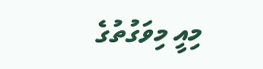މިއީ މިވަގުތުގެ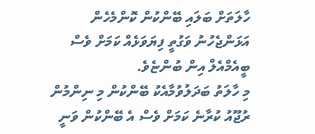ހާލަތަށް ބަލައި ބޭންކުން ކޮންމެހެން އަޅަންޖެހުނު ވަގުތީ ފިޔަވަޅެއް ކަމަށް ވެސް ބީއެމްއެލް އިން ބުންޏެވެ.
މި ހާލަތު ބަދަލުވުމާއެކު ބޭންކުން މި ނިންމުން ރުޖޫއު ކުރާނެ ކަމަށް ވެސް އެ ބޭންކުން ވަނީ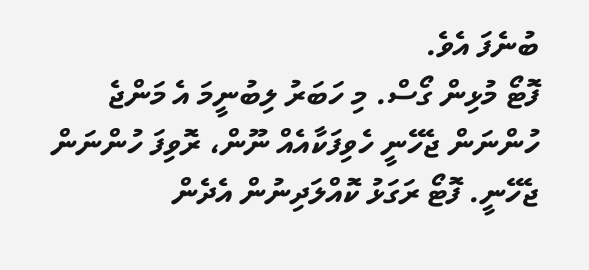ބުނެފަ އެވެ.
ފޮޓޯ މުޅިން ގޯސް. މި ހަބަރު ލިބުނީމަ އެ މަންޖެ ހުންނަން ޖެހޭނީ ހެވިފަކާއެއް ނޫން، ރޮވިފަ ހުންނަން ޖެހޭނީ. ފޮޓޯ ރަގަޅު ކޮއްލަދިނުން އެދެން